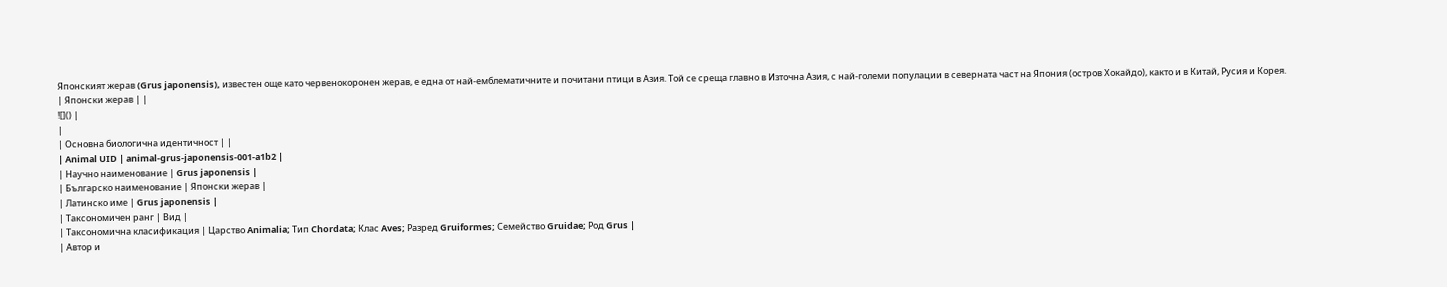Японският жерав (Grus japonensis), известен още като червенокоронен жерав, е една от най-емблематичните и почитани птици в Азия. Той се среща главно в Източна Азия, с най-големи популации в северната част на Япония (остров Хокайдо), както и в Китай, Русия и Корея.
| Японски жерав | |
![]() |
|
| Основна биологична идентичност | |
| Animal UID | animal-grus-japonensis-001-a1b2 |
| Научно наименование | Grus japonensis |
| Българско наименование | Японски жерав |
| Латинско име | Grus japonensis |
| Таксономичен ранг | Вид |
| Таксономична класификация | Царство Animalia; Тип Chordata; Клас Aves; Разред Gruiformes; Семейство Gruidae; Род Grus |
| Автор и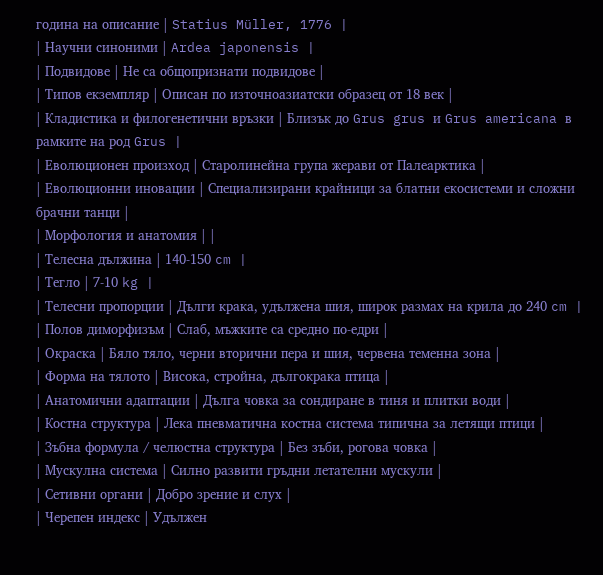година на описание | Statius Müller, 1776 |
| Научни синоними | Ardea japonensis |
| Подвидове | Не са общопризнати подвидове |
| Типов екземпляр | Описан по източноазиатски образец от 18 век |
| Кладистика и филогенетични връзки | Близък до Grus grus и Grus americana в рамките на род Grus |
| Еволюционен произход | Старолинейна група жерави от Палеарктика |
| Еволюционни иновации | Специализирани крайници за блатни екосистеми и сложни брачни танци |
| Морфология и анатомия | |
| Телесна дължина | 140-150 cm |
| Тегло | 7-10 kg |
| Телесни пропорции | Дълги крака, удължена шия, широк размах на крила до 240 cm |
| Полов диморфизъм | Слаб, мъжките са средно по-едри |
| Окраска | Бяло тяло, черни вторични пера и шия, червена теменна зона |
| Форма на тялото | Висока, стройна, дългокрака птица |
| Анатомични адаптации | Дълга човка за сондиране в тиня и плитки води |
| Костна структура | Лека пневматична костна система типична за летящи птици |
| Зъбна формула / челюстна структура | Без зъби, рогова човка |
| Мускулна система | Силно развити гръдни летателни мускули |
| Сетивни органи | Добро зрение и слух |
| Черепен индекс | Удължен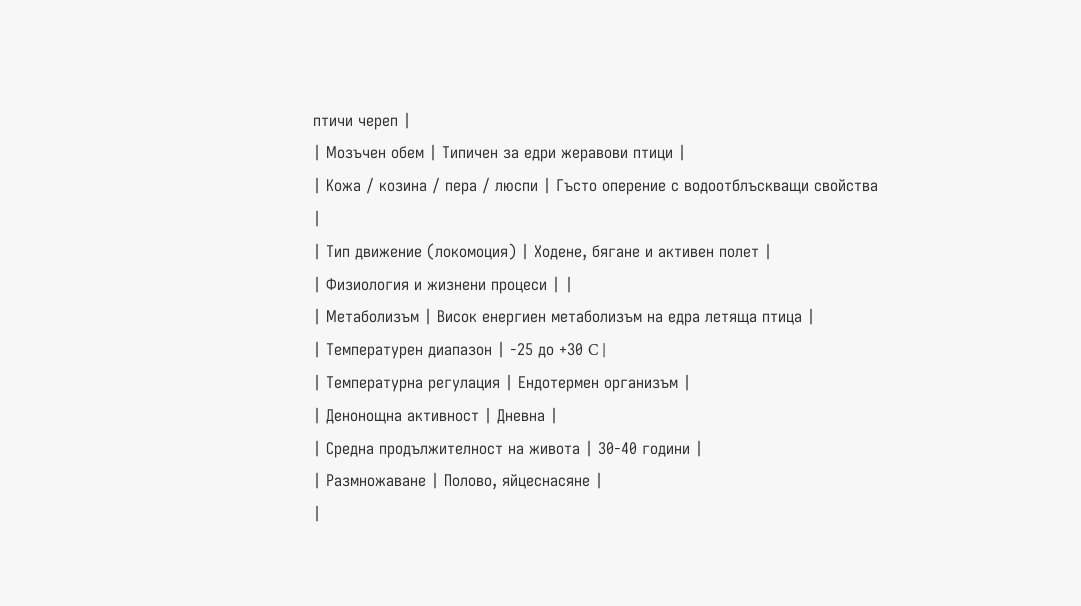птичи череп |
| Мозъчен обем | Типичен за едри жеравови птици |
| Кожа / козина / пера / люспи | Гъсто оперение с водоотблъскващи свойства |
| Тип движение (локомоция) | Ходене, бягане и активен полет |
| Физиология и жизнени процеси | |
| Метаболизъм | Висок енергиен метаболизъм на едра летяща птица |
| Температурен диапазон | -25 до +30 C |
| Температурна регулация | Ендотермен организъм |
| Денонощна активност | Дневна |
| Средна продължителност на живота | 30-40 години |
| Размножаване | Полово, яйцеснасяне |
|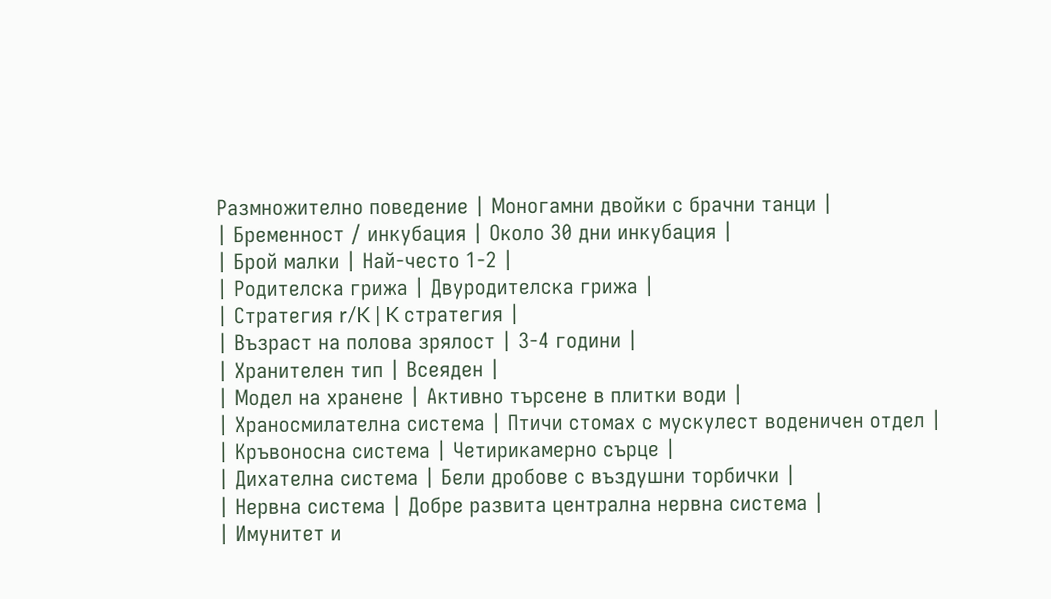Размножително поведение | Моногамни двойки с брачни танци |
| Бременност / инкубация | Около 30 дни инкубация |
| Брой малки | Най-често 1-2 |
| Родителска грижа | Двуродителска грижа |
| Стратегия r/K | K стратегия |
| Възраст на полова зрялост | 3-4 години |
| Хранителен тип | Всеяден |
| Модел на хранене | Активно търсене в плитки води |
| Храносмилателна система | Птичи стомах с мускулест воденичен отдел |
| Кръвоносна система | Четирикамерно сърце |
| Дихателна система | Бели дробове с въздушни торбички |
| Нервна система | Добре развита централна нервна система |
| Имунитет и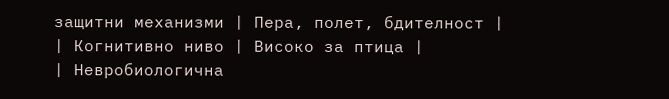защитни механизми | Пера, полет, бдителност |
| Когнитивно ниво | Високо за птица |
| Невробиологична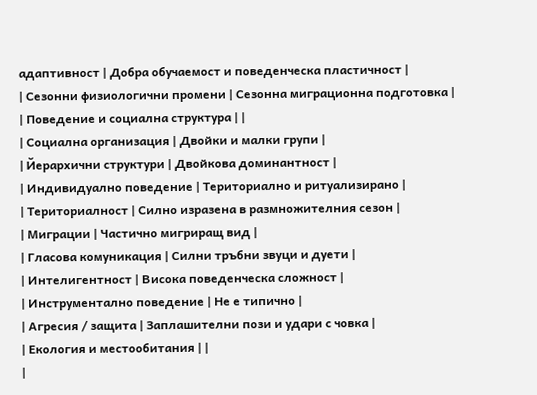адаптивност | Добра обучаемост и поведенческа пластичност |
| Сезонни физиологични промени | Сезонна миграционна подготовка |
| Поведение и социална структура | |
| Социална организация | Двойки и малки групи |
| Йерархични структури | Двойкова доминантност |
| Индивидуално поведение | Териториално и ритуализирано |
| Териториалност | Силно изразена в размножителния сезон |
| Миграции | Частично мигриращ вид |
| Гласова комуникация | Силни тръбни звуци и дуети |
| Интелигентност | Висока поведенческа сложност |
| Инструментално поведение | Не е типично |
| Агресия / защита | Заплашителни пози и удари с човка |
| Екология и местообитания | |
|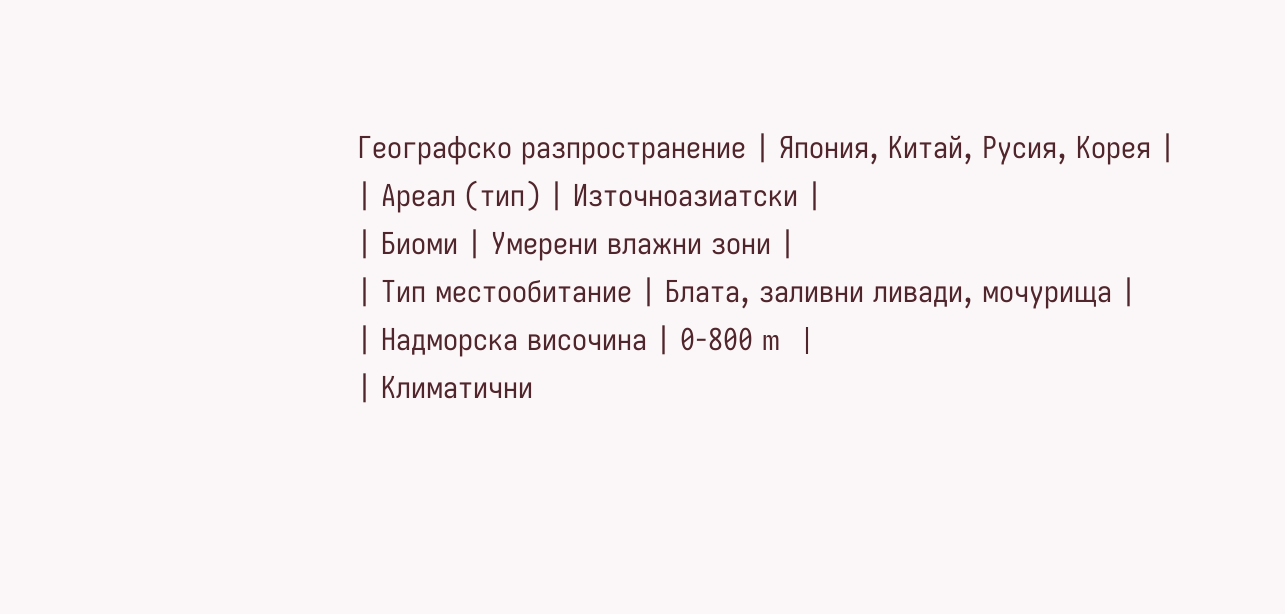Географско разпространение | Япония, Китай, Русия, Корея |
| Ареал (тип) | Източноазиатски |
| Биоми | Умерени влажни зони |
| Тип местообитание | Блата, заливни ливади, мочурища |
| Надморска височина | 0-800 m |
| Климатични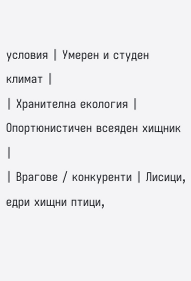условия | Умерен и студен климат |
| Хранителна екология | Опортюнистичен всеяден хищник |
| Врагове / конкуренти | Лисици, едри хищни птици,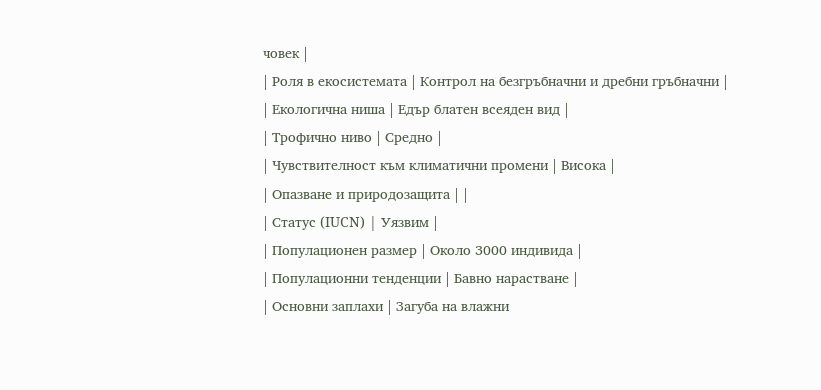човек |
| Роля в екосистемата | Контрол на безгръбначни и дребни гръбначни |
| Екологична ниша | Едър блатен всеяден вид |
| Трофично ниво | Средно |
| Чувствителност към климатични промени | Висока |
| Опазване и природозащита | |
| Статус (IUCN) | Уязвим |
| Популационен размер | Около 3000 индивида |
| Популационни тенденции | Бавно нарастване |
| Основни заплахи | Загуба на влажни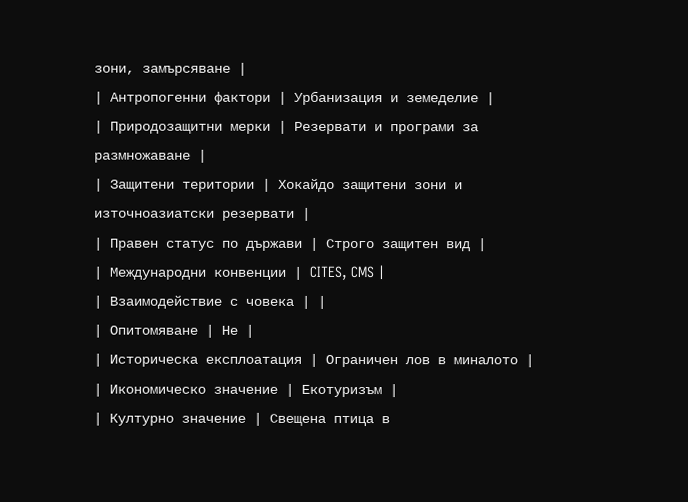зони, замърсяване |
| Антропогенни фактори | Урбанизация и земеделие |
| Природозащитни мерки | Резервати и програми за размножаване |
| Защитени територии | Хокайдо защитени зони и източноазиатски резервати |
| Правен статус по държави | Строго защитен вид |
| Международни конвенции | CITES, CMS |
| Взаимодействие с човека | |
| Опитомяване | Не |
| Историческа експлоатация | Ограничен лов в миналото |
| Икономическо значение | Екотуризъм |
| Културно значение | Свещена птица в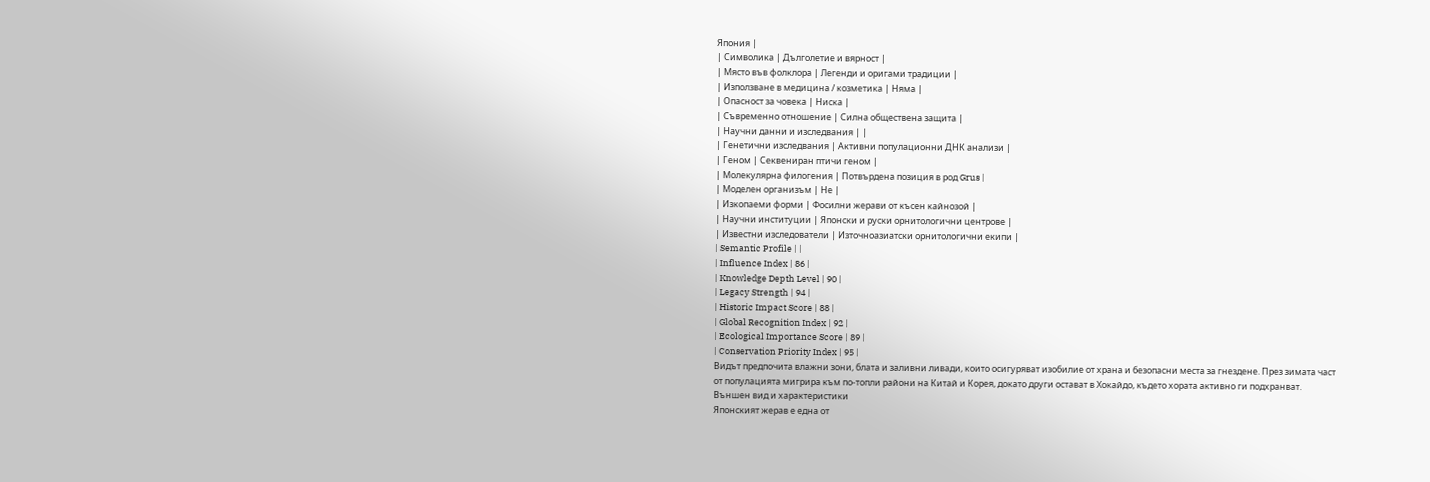Япония |
| Символика | Дълголетие и вярност |
| Място във фолклора | Легенди и оригами традиции |
| Използване в медицина / козметика | Няма |
| Опасност за човека | Ниска |
| Съвременно отношение | Силна обществена защита |
| Научни данни и изследвания | |
| Генетични изследвания | Активни популационни ДНК анализи |
| Геном | Секвениран птичи геном |
| Молекулярна филогения | Потвърдена позиция в род Grus |
| Моделен организъм | Не |
| Изкопаеми форми | Фосилни жерави от късен кайнозой |
| Научни институции | Японски и руски орнитологични центрове |
| Известни изследователи | Източноазиатски орнитологични екипи |
| Semantic Profile | |
| Influence Index | 86 |
| Knowledge Depth Level | 90 |
| Legacy Strength | 94 |
| Historic Impact Score | 88 |
| Global Recognition Index | 92 |
| Ecological Importance Score | 89 |
| Conservation Priority Index | 95 |
Видът предпочита влажни зони, блата и заливни ливади, които осигуряват изобилие от храна и безопасни места за гнездене. През зимата част от популацията мигрира към по-топли райони на Китай и Корея, докато други остават в Хокайдо, където хората активно ги подхранват.
Външен вид и характеристики
Японският жерав е една от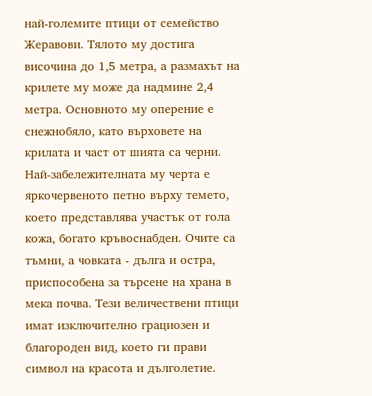най-големите птици от семейство Жеравови. Тялото му достига височина до 1,5 метра, а размахът на крилете му може да надмине 2,4 метра. Основното му оперение е снежнобяло, като върховете на крилата и част от шията са черни.
Най-забележителната му черта е яркочервеното петно върху темето, което представлява участък от гола кожа, богато кръвоснабден. Очите са тъмни, а човката - дълга и остра, приспособена за търсене на храна в мека почва. Тези величествени птици имат изключително грациозен и благороден вид, което ги прави символ на красота и дълголетие.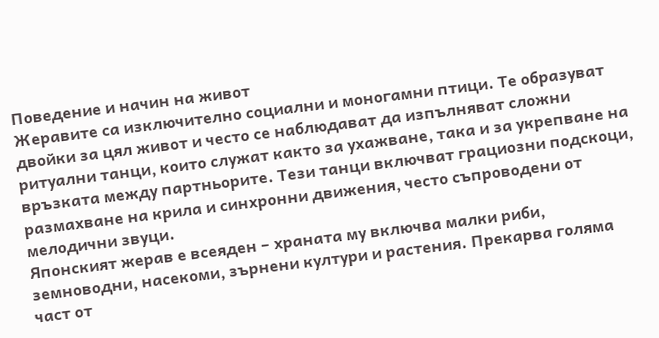Поведение и начин на живот
Жеравите са изключително социални и моногамни птици. Те образуват двойки за цял живот и често се наблюдават да изпълняват сложни ритуални танци, които служат както за ухажване, така и за укрепване на връзката между партньорите. Тези танци включват грациозни подскоци, размахване на крила и синхронни движения, често съпроводени от мелодични звуци.
Японският жерав е всеяден – храната му включва малки риби, земноводни, насекоми, зърнени култури и растения. Прекарва голяма част от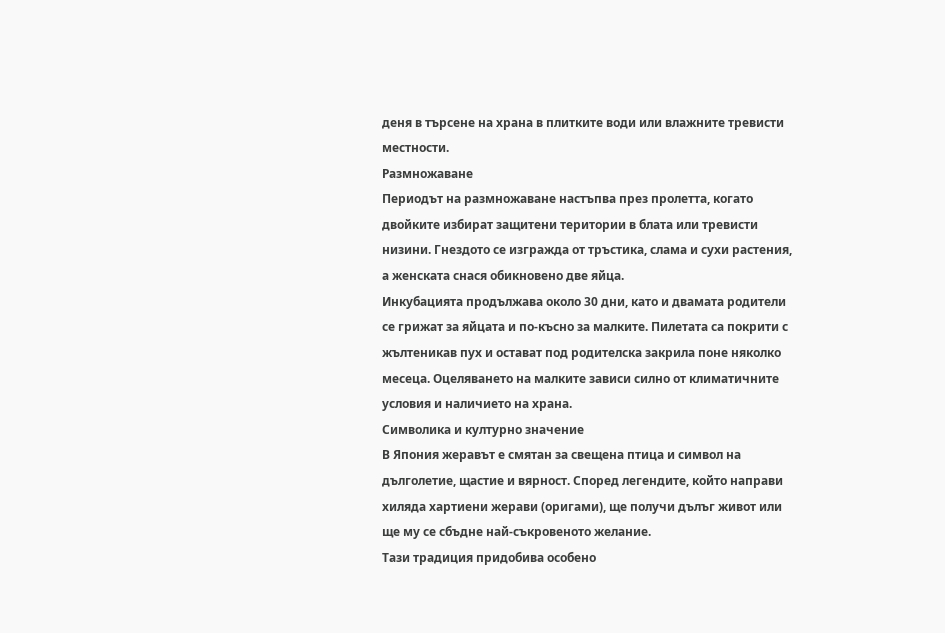деня в търсене на храна в плитките води или влажните тревисти местности.
Размножаване
Периодът на размножаване настъпва през пролетта, когато двойките избират защитени територии в блата или тревисти низини. Гнездото се изгражда от тръстика, слама и сухи растения, а женската снася обикновено две яйца.
Инкубацията продължава около 30 дни, като и двамата родители се грижат за яйцата и по-късно за малките. Пилетата са покрити с жълтеникав пух и остават под родителска закрила поне няколко месеца. Оцеляването на малките зависи силно от климатичните условия и наличието на храна.
Символика и културно значение
В Япония жеравът е смятан за свещена птица и символ на дълголетие, щастие и вярност. Според легендите, който направи хиляда хартиени жерави (оригами), ще получи дълъг живот или ще му се сбъдне най-съкровеното желание.
Тази традиция придобива особено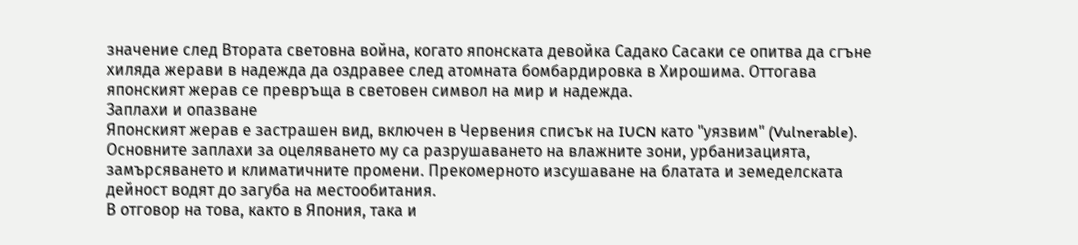значение след Втората световна война, когато японската девойка Садако Сасаки се опитва да сгъне хиляда жерави в надежда да оздравее след атомната бомбардировка в Хирошима. Оттогава японският жерав се превръща в световен символ на мир и надежда.
Заплахи и опазване
Японският жерав е застрашен вид, включен в Червения списък на IUCN като "уязвим" (Vulnerable). Основните заплахи за оцеляването му са разрушаването на влажните зони, урбанизацията, замърсяването и климатичните промени. Прекомерното изсушаване на блатата и земеделската дейност водят до загуба на местообитания.
В отговор на това, както в Япония, така и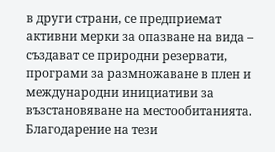в други страни, се предприемат активни мерки за опазване на вида – създават се природни резервати, програми за размножаване в плен и международни инициативи за възстановяване на местообитанията. Благодарение на тези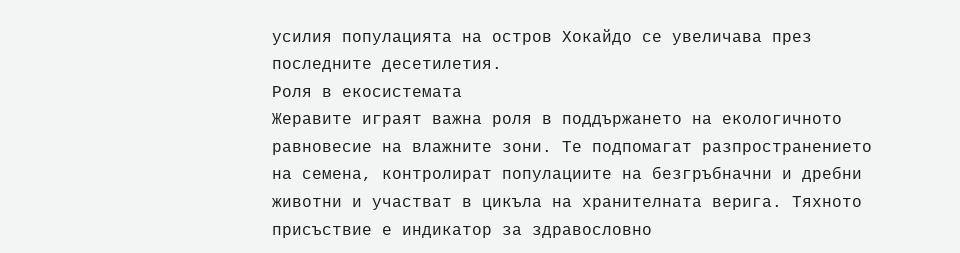усилия популацията на остров Хокайдо се увеличава през последните десетилетия.
Роля в екосистемата
Жеравите играят важна роля в поддържането на екологичното равновесие на влажните зони. Те подпомагат разпространението на семена, контролират популациите на безгръбначни и дребни животни и участват в цикъла на хранителната верига. Тяхното присъствие е индикатор за здравословно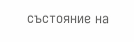състояние на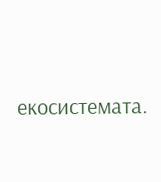екосистемата.